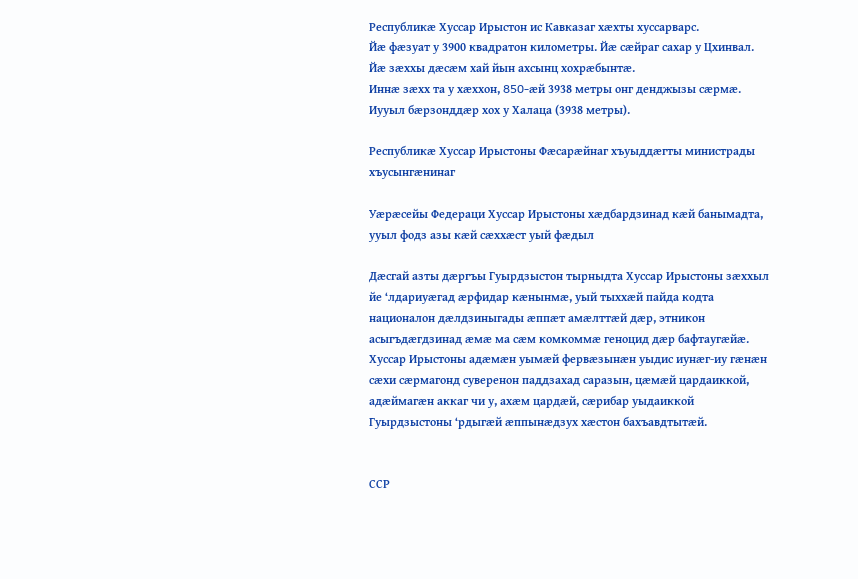Республикæ Хуссар Ирыстон ис Кавказаг хæхты хуссарварс.
Йæ фæзуат у 3900 квадратон километры. Йæ сæйраг сахар у Цхинвал.
Йæ зæххы дæсæм хай йын ахсынц хохрæбынтæ.
Иннæ зæхх та у хæххон, 850-æй 3938 метры онг денджызы сæрмæ.
Иууыл бæрзонддæр хох у Халаца (3938 метры).

Республикæ Хуссар Ирыстоны Фæсарæйнаг хъуыддæгты министрады хъусынгæнинаг

Уæрæсейы Федераци Хуссар Ирыстоны хæдбардзинад кæй банымадта, ууыл фодз азы кæй сæххæст уый фæдыл

Дæсгай азты дæргъы Гуырдзыстон тырныдта Хуссар Ирыстоны зæххыл йе ‘лдариуæгад æрфидар кæнынмæ, уый тыххæй пайда кодта националон дæлдзиныгады æппæт амæлттæй дæр, этникон асыгъдæгдзинад æмæ ма сæм комкоммæ геноцид дæр бафтаугæйæ. Хуссар Ирыстоны адæмæн уымæй фервæзынæн уыдис иунæг-иу гæнæн сæхи сæрмагонд суверенон паддзахад саразын, цæмæй цардаиккой, адæймагæн аккаг чи у, ахæм цардæй, сæрибар уыдаиккой Гуырдзыстоны ‘рдыгæй æппынæдзух хæстон бахъавдтытæй.


ССР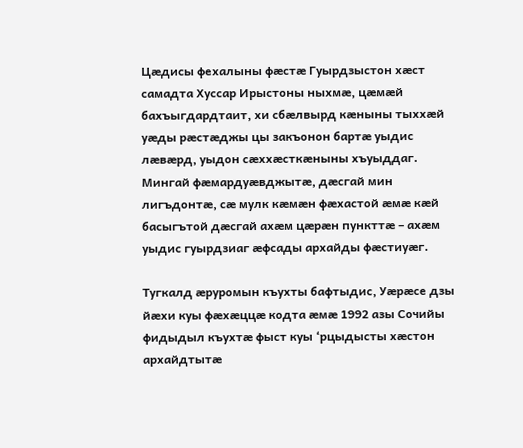Цæдисы фехалыны фæстæ Гуырдзыстон хæст самадта Хуссар Ирыстоны ныхмæ, цæмæй бахъыгдардтаит, хи сбæлвырд кæныны тыххæй уæды рæстæджы цы закъонон бартæ уыдис лæвæрд, уыдон сæххæсткæныны хъуыддаг. Мингай фæмардуæвджытæ, дæсгай мин лигъдонтæ, сæ мулк кæмæн фæхастой æмæ кæй басыгътой дæсгай ахæм цæрæн пункттæ – ахæм уыдис гуырдзиаг æфсады архайды фæстиуæг.

Тугкалд æруромын къухты бафтыдис, Уæрæсе дзы йæхи куы фæхæццæ кодта æмæ 1992 азы Сочийы фидыдыл къухтæ фыст куы ‘рцыдысты хæстон архайдтытæ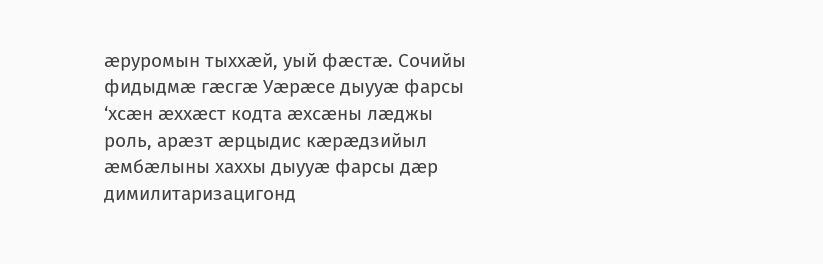æруромын тыххæй, уый фæстæ. Сочийы фидыдмæ гæсгæ Уæрæсе дыууæ фарсы ‘хсæн æххæст кодта æхсæны лæджы роль, арæзт æрцыдис кæрæдзийыл æмбæлыны хаххы дыууæ фарсы дæр димилитаризацигонд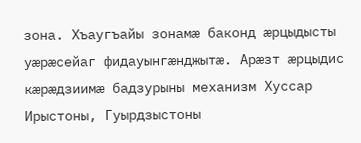зона. Хъаугъайы зонамæ баконд æрцыдысты уæрæсейаг фидауынгæнджытæ. Арæзт æрцыдис кæрæдзиимæ бадзурыны механизм Хуссар Ирыстоны, Гуырдзыстоны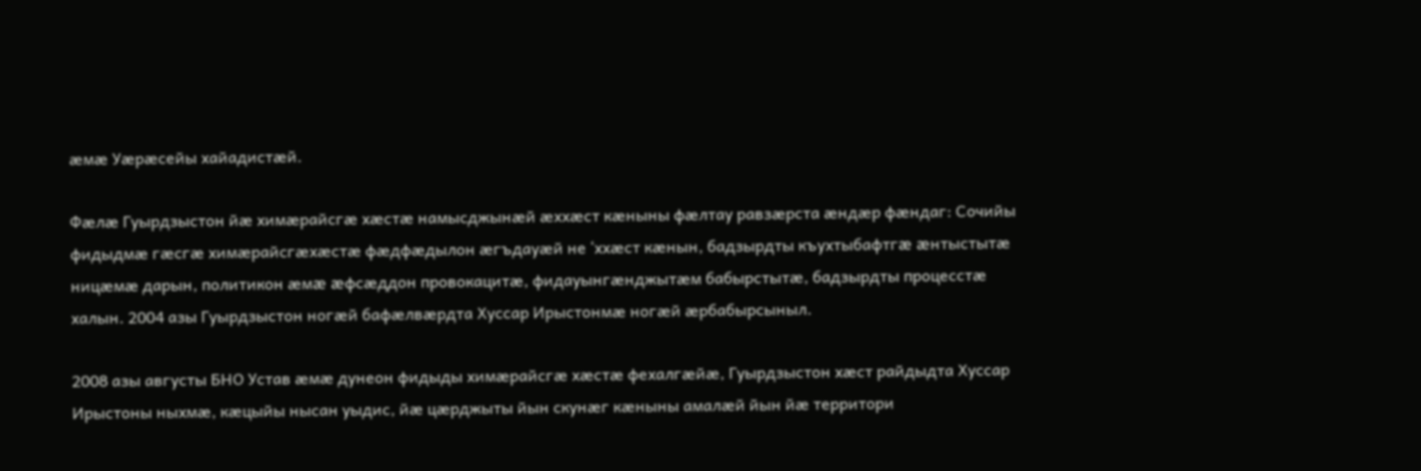æмæ Уæрæсейы хайадистæй.

Фæлæ Гуырдзыстон йæ химæрайсгæ хæстæ намысджынæй æххæст кæныны фæлтау равзæрста æндæр фæндаг: Сочийы фидыдмæ гæсгæ химæрайсгæхæстæ фæдфæдылон æгъдауæй не ‘ххæст кæнын, бадзырдты къухтыбафтгæ æнтыстытæ ницæмæ дарын, политикон æмæ æфсæддон провокацитæ, фидауынгæнджытæм бабырстытæ, бадзырдты процесстæ халын. 2004 азы Гуырдзыстон ногæй бафæлвæрдта Хуссар Ирыстонмæ ногæй æрбабырсыныл.

2008 азы августы БНО Устав æмæ дунеон фидыды химæрайсгæ хæстæ фехалгæйæ, Гуырдзыстон хæст райдыдта Хуссар Ирыстоны ныхмæ, кæцыйы нысан уыдис, йæ цæрджыты йын скунæг кæныны амалæй йын йæ территори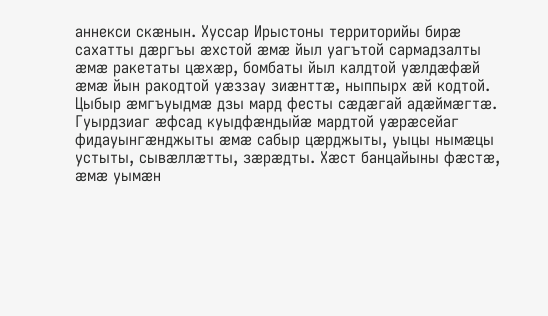аннекси скæнын. Хуссар Ирыстоны территорийы бирæ сахатты дæргъы æхстой æмæ йыл уагътой сармадзалты æмæ ракетаты цæхæр, бомбаты йыл калдтой уæлдæфæй æмæ йын ракодтой уæззау зиæнттæ, ныппырх æй кодтой. Цыбыр æмгъуыдмæ дзы мард фесты сæдæгай адæймæгтæ. Гуырдзиаг æфсад куыдфæндыйæ мардтой уæрæсейаг фидауынгæнджыты æмæ сабыр цæрджыты, уыцы нымæцы устыты, сывæллæтты, зæрæдты. Хæст банцайыны фæстæ, æмæ уымæн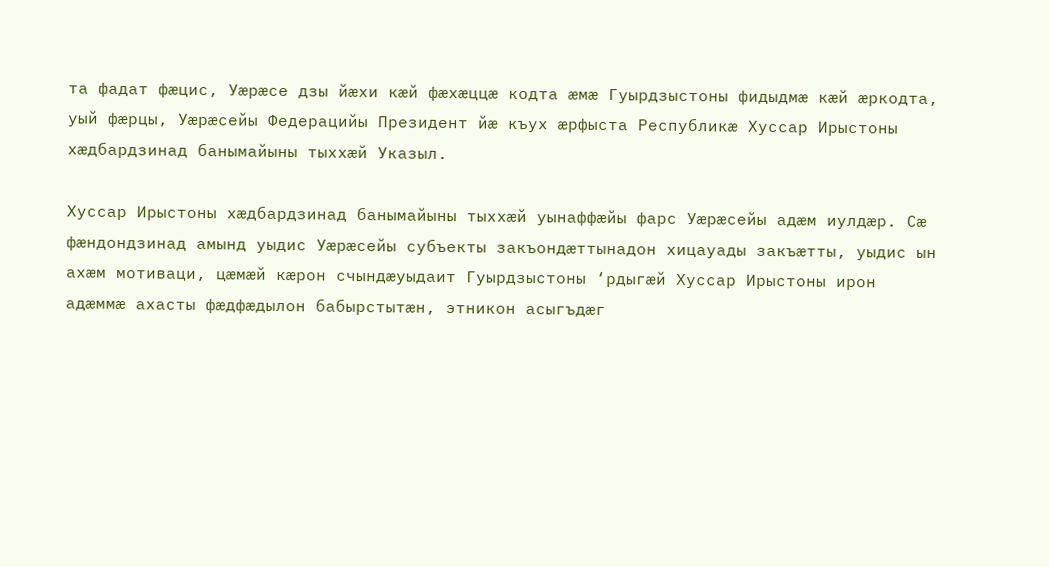та фадат фæцис, Уæрæсе дзы йæхи кæй фæхæццæ кодта æмæ Гуырдзыстоны фидыдмæ кæй æркодта, уый фæрцы, Уæрæсейы Федерацийы Президент йæ къух æрфыста Республикæ Хуссар Ирыстоны хæдбардзинад банымайыны тыххæй Указыл.

Хуссар Ирыстоны хæдбардзинад банымайыны тыххæй уынаффæйы фарс Уæрæсейы адæм иулдæр. Сæ фæндондзинад амынд уыдис Уæрæсейы субъекты закъондæттынадон хицауады закъæтты, уыдис ын ахæм мотиваци, цæмæй кæрон счындæуыдаит Гуырдзыстоны ‘рдыгæй Хуссар Ирыстоны ирон адæммæ ахасты фæдфæдылон бабырстытæн, этникон асыгъдæг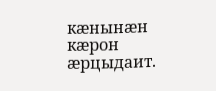кæнынæн кæрон æрцыдаит.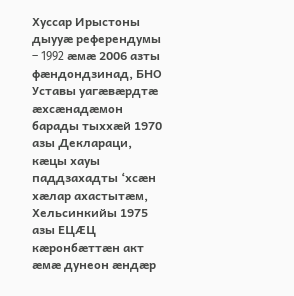Хуссар Ирыстоны дыууæ референдумы – 1992 æмæ 2006 азты фæндондзинад, БНО Уставы уагæвæрдтæ æхсæнадæмон барады тыххæй 1970 азы Деклараци, кæцы хауы паддзахадты ‘хсæн хæлар ахастытæм, Хельсинкийы 1975 азы ЕЦÆЦ кæронбæттæн акт æмæ дунеон æндæр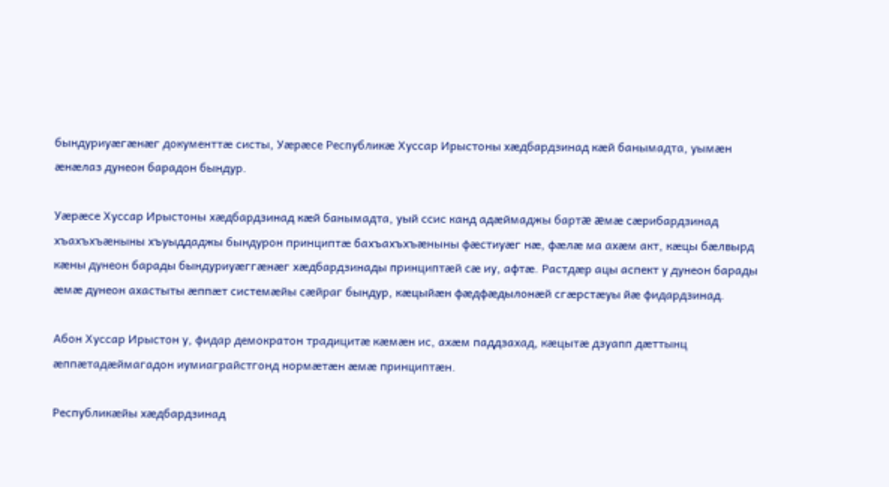бындуриуæгæнæг документтæ систы, Уæрæсе Республикæ Хуссар Ирыстоны хæдбардзинад кæй банымадта, уымæн æнæлаз дунеон барадон бындур.

Уæрæсе Хуссар Ирыстоны хæдбардзинад кæй банымадта, уый ссис канд адæймаджы бартæ æмæ сæрибардзинад хъахъхъæныны хъуыддаджы бындурон принциптæ бахъахъхъæныны фæстиуæг нæ, фæлæ ма ахæм акт, кæцы бæлвырд кæны дунеон барады бындуриуæггæнæг хæдбардзинады принциптæй сæ иу, афтæ. Растдæр ацы аспект у дунеон барады æмæ дунеон ахастыты æппæт системæйы сæйраг бындур, кæцыйæн фæдфæдылонæй сгæрстæуы йæ фидардзинад.

Абон Хуссар Ирыстон у, фидар демократон традицитæ кæмæн ис, ахæм паддзахад, кæцытæ дзуапп дæттынц æппæтадæймагадон иумиаграйстгонд нормæтæн æмæ принциптæн.

Республикæйы хæдбардзинад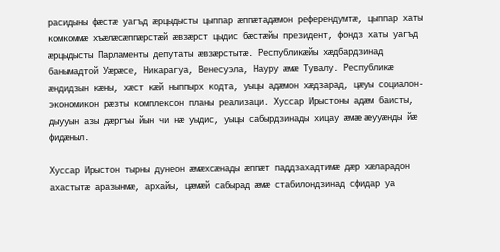расидыны фæстæ уагъд æрцыдысты цыппар æппæтадæмон референдумтæ, цыппар хаты комкоммæ хъæлæсæппæрстæй æвзæрст цыдис бæстæйы президент, фондз хаты уагъд æрцыдысты Парламенты депутаты æвзæрстытæ. Республикæйы хæдбардзинад банымадтой Уæрæсе, Никарагуа, Венесуэла, Науру æмæ Тувалу. Республикæ æндидзын кæны, хæст кæй ныппырх кодта, уыцы адæмон хæдзарад, цæуы социалон-экономикон рæзты комплексон планы реализаци. Хуссар Ирыстоны адæм баисты, дыууын азы дæргъы йын чи нæ уыдис, уыцы сабырдзинады хицау æмæ æууæнды йæ фидæныл.

Хуссар Ирыстон тырны дунеон æмæхсæнады æппæт паддзахадтимæ дæр хæларадон ахастытæ аразынмæ, архайы, цæмæй сабырад æмæ стабилондзинад сфидар уа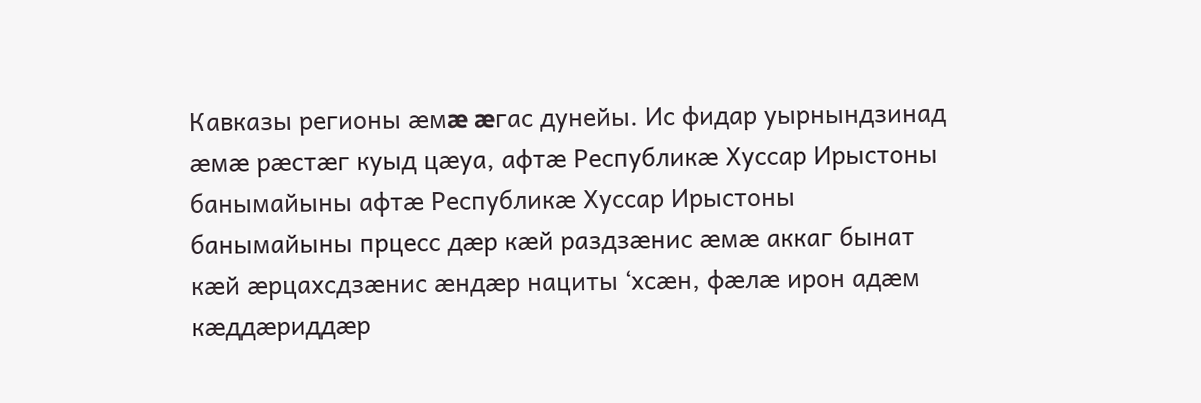Кавказы регионы æмæ æгас дунейы. Ис фидар уырнындзинад æмæ рæстæг куыд цæуа, афтæ Республикæ Хуссар Ирыстоны банымайыны афтæ Республикæ Хуссар Ирыстоны банымайыны прцесс дæр кæй раздзæнис æмæ аккаг бынат кæй æрцахсдзæнис æндæр нациты ‘хсæн, фæлæ ирон адæм кæддæриддæр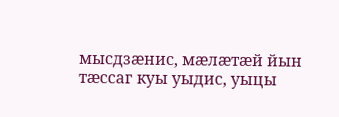мысдзæнис, мæлæтæй йын тæссаг куы уыдис, уыцы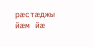рæстæджы йæм йæ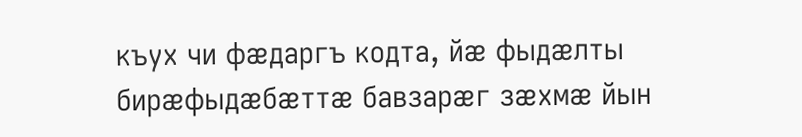къух чи фæдаргъ кодта, йæ фыдæлты бирæфыдæбæттæ бавзарæг зæхмæ йын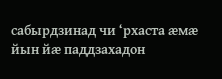сабырдзинад чи ‘рхаста æмæ йын йæ паддзахадон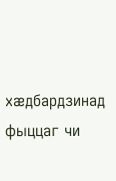хæдбардзинад фыццаг чи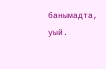банымадта, уый.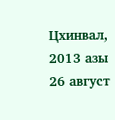Цхинвал, 2013 азы 26 август